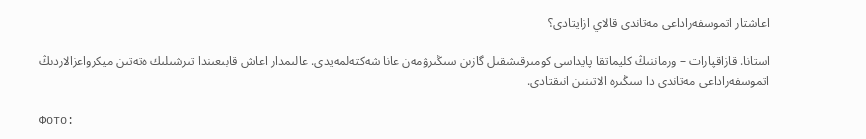اعاشتار اتموسفەراداعى مەتاندى قالاي ازايتادى؟

استانا. قازاقپارات – ورماننىڭ كليماتقا پايداسى كومىرقىشقىل گازىن سىڭىرۋمەن عانا شەكتەلمەيدى. عالىمدار اعاش قابىعىندا تىرشىلىك ەتەتىن ميكرواعزالاردىڭ اتموسفەراداعى مەتاندى دا سىڭىرە الاتىنىن انىقتادى.

Фото: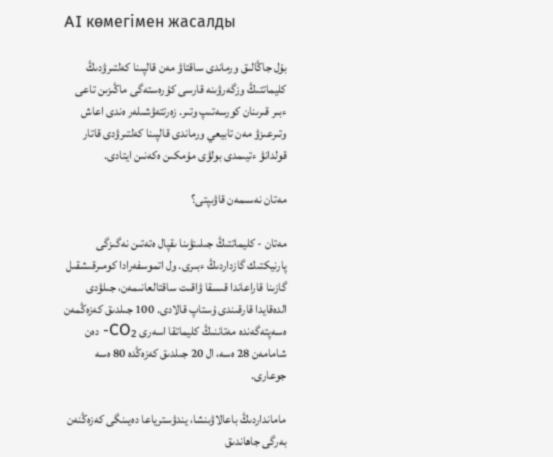AI көмегімен жасалды

بۇل جاڭالىق ورماندى ساقتاۋ مەن قالپىنا كەلتىرۋدىڭ كليماتتىڭ وزگەرۋىنە قارسى كۇرەستەگى ماڭىزىن تاعى ءبىر قىرىنان كورسەتىپ وتىر. زەرتتەۋشىلەر ەندى اعاش وتىرعىزۋ مەن تابيعي ورماندى قالپىنا كەلتىرۋدى قاتار قولدانۋ ءتيىمدى بولۋى مۇمكىن ەكەنىن ايتادى.

مەتان نەسىمەن قاۋىپتى؟

مەتان - كليماتتىڭ جىلىنۋىنا ىقپال ەتەتىن نەگىزگى پارنيكتىك گازداردىڭ ءبىرى. ول اتموسفەرادا كومىرقىشقىل گازىنا قاراعاندا قىسقا ۋاقىت ساقتالعانىمەن، جىلۋدى الدەقايدا قارقىندى ۇستاپ قالادى. 100 جىلدىق كەزەڭمەن ەسەپتەگەندە مەتاننىڭ كليماتقا اسەرى CO₂- دەن شامامەن 28 ەسە، ال 20 جىلدىق كەزەڭدە 80 ەسە جوعارى.

مامانداردىڭ باعالاۋىنشا، يندۋسترياعا دەيىنگى كەزەڭنەن بەرگى جاھاندىق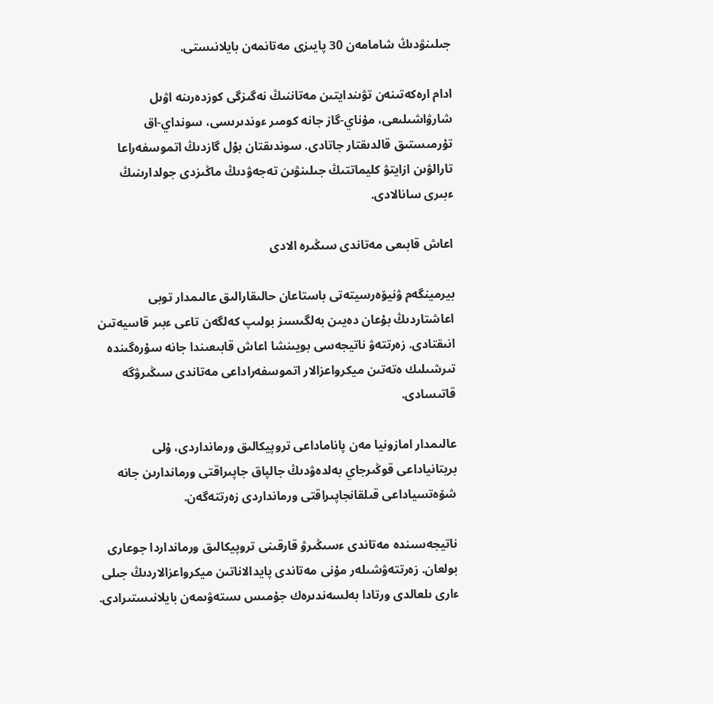جىلىنۋدىڭ شامامەن 30 پايىزى مەتانمەن بايلانىستى.

ادام ارەكەتىنەن تۋىندايتىن مەتاننىڭ نەگىزگى كوزدەرىنە اۋىل شارۋاشىلىعى، مۇناي-گاز جانە كومىر ءوندىرىسى، سونداي-اق تۇرمىستىق قالدىقتار جاتادى. سوندىقتان بۇل گازدىڭ اتموسفەراعا تارالۋىن ازايتۋ كليماتتىڭ جىلىنۋىن تەجەۋدىڭ ماڭىزدى جولدارىنىڭ ءبىرى سانالادى.

اعاش قابىعى مەتاندى سىڭىرە الادى

بيرمينگەم ۋنيۆەرسيتەتى باستاعان حالىقارالىق عالىمدار توبى اعاشتاردىڭ بۇعان دەيىن بەلگىسىز بولىپ كەلگەن تاعى ءبىر قاسيەتىن انىقتادى. زەرتتەۋ ناتيجەسى بويىنشا اعاش قابىعىندا جانە سۇرەگىندە تىرشىلىك ەتەتىن ميكرواعزالار اتموسفەراداعى مەتاندى سىڭىرۋگە قاتىسادى.

عالىمدار امازونيا مەن پاناماداعى تروپيكالىق ورمانداردى، ۇلى بريتانياداعى قوڭىرجاي بەلدەۋدىڭ جالپاق جاپىراقتى ورماندارىن جانە شۆەتسياداعى قىلقانجاپىراقتى ورمانداردى زەرتتەگەن.

ناتيجەسىندە مەتاندى ءسىڭىرۋ قارقىنى تروپيكالىق ورمانداردا جوعارى بولعان. زەرتتەۋشىلەر مۇنى مەتاندى پايدالاناتىن ميكرواعزالاردىڭ جىلى ءارى ىلعالدى ورتادا بەلسەندىرەك جۇمىس ىستەۋىمەن بايلانىستىرادى.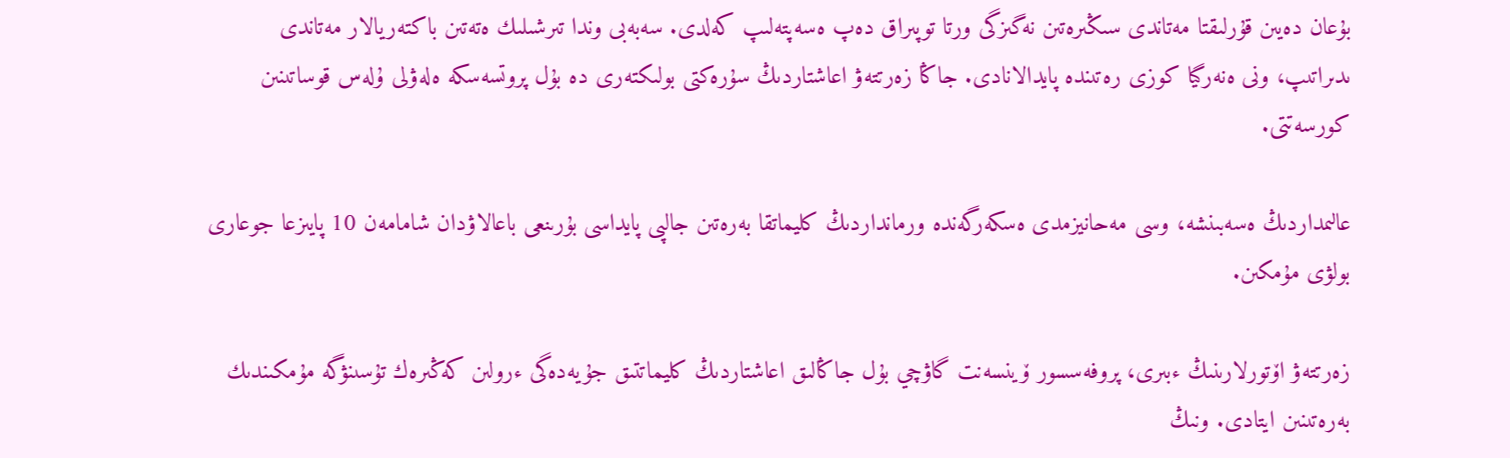بۇعان دەيىن قۇرلىقتا مەتاندى سىڭىرەتىن نەگىزگى ورتا توپىراق دەپ ەسەپتەلىپ كەلدى. سەبەبى وندا تىرشىلىك ەتەتىن باكتەريالار مەتاندى ىدىراتىپ، ونى ەنەرگيا كوزى رەتىندە پايدالانادى. جاڭا زەرتتەۋ اعاشتاردىڭ سۇرەكتى بولىكتەرى دە بۇل پروتسەسكە ەلەۋلى ۇلەس قوساتىنىن كورسەتتى.

عالىمداردىڭ ەسەبىنشە، وسى مەحانيزمدى ەسكەرگەندە ورمانداردىڭ كليماتقا بەرەتىن جالپى پايداسى بۇرىنعى باعالاۋدان شامامەن 10 پايىزعا جوعارى بولۋى مۇمكىن.

زەرتتەۋ اۆتورلارىنىڭ ءبىرى، پروفەسسور ۆينسەنت گاۋچي بۇل جاڭالىق اعاشتاردىڭ كليماتتىق جۇيەدەگى ءرولىن كەڭىرەك تۇسىنۋگە مۇمكىندىك بەرەتىنىن ايتادى. ونىڭ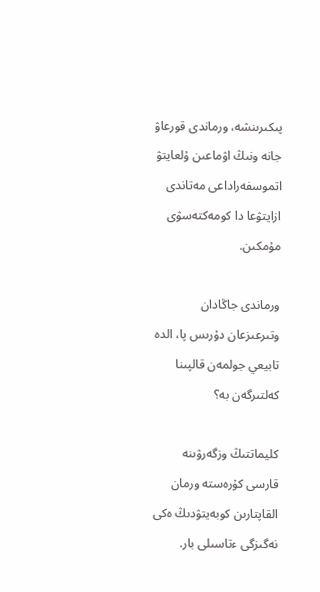پىكىرىنشە، ورماندى قورعاۋ جانە ونىڭ اۋماعىن ۇلعايتۋ اتموسفەراداعى مەتاندى ازايتۋعا دا كومەكتەسۋى مۇمكىن.

ورماندى جاڭادان وتىرعىزعان دۇرىس پا، الدە تابيعي جولمەن قالپىنا كەلتىرگەن بە؟

كليماتتىڭ وزگەرۋىنە قارسى كۇرەستە ورمان القاپتارىن كوبەيتۋدىڭ ەكى نەگىزگى ءتاسىلى بار.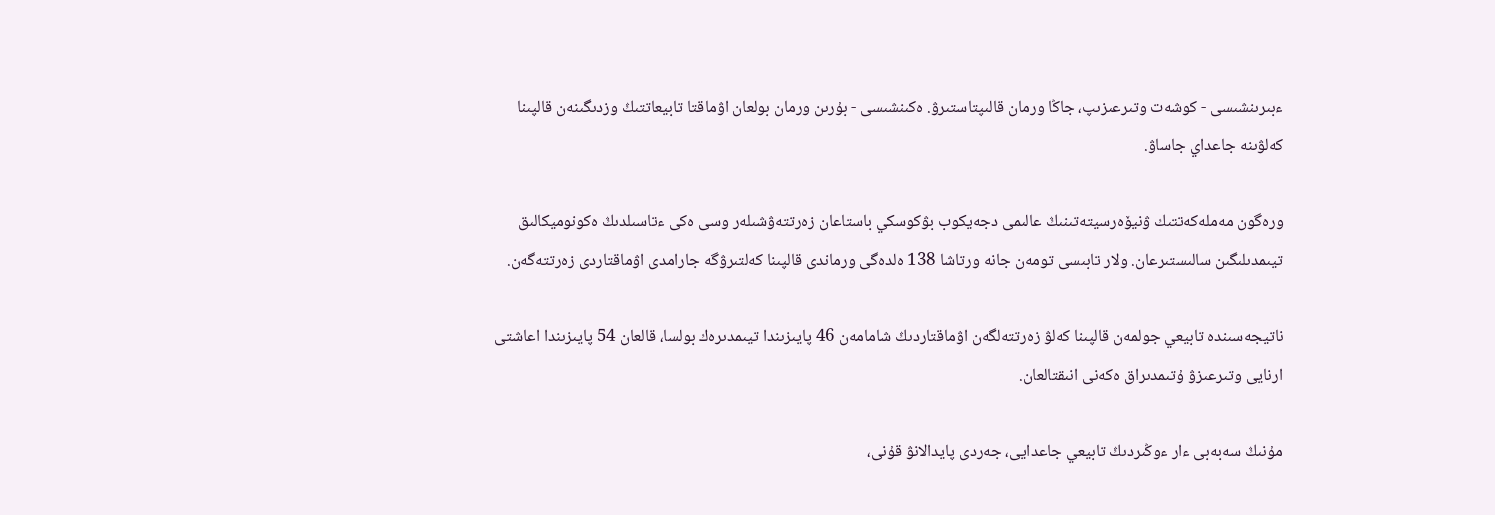ءبىرىنشىسى - كوشەت وتىرعىزىپ، جاڭا ورمان قالىپتاستىرۋ. ەكىنشىسى - بۇرىن ورمان بولعان اۋماقتا تابيعاتتىڭ وزدىگىنەن قالپىنا كەلۋىنە جاعداي جاساۋ.

ورەگون مەملەكەتتىك ۋنيۆەرسيتەتىنىڭ عالىمى دجەيكوب بۋكوسكي باستاعان زەرتتەۋشىلەر وسى ەكى ءتاسىلدىڭ ەكونوميكالىق تيىمدىلىگىن سالىستىرعان. ولار تابىسى تومەن جانە ورتاشا 138 ەلدەگى ورماندى قالپىنا كەلتىرۋگە جارامدى اۋماقتاردى زەرتتەگەن.

ناتيجەسىندە تابيعي جولمەن قالپىنا كەلۋ زەرتتەلگەن اۋماقتاردىڭ شامامەن 46 پايىزىندا تيىمدىرەك بولسا، قالعان 54 پايىزىندا اعاشتى ارنايى وتىرعىزۋ ۇتىمدىراق ەكەنى انىقتالعان.

مۇنىڭ سەبەبى ءار ءوڭىردىڭ تابيعي جاعدايى، جەردى پايدالانۋ قۇنى،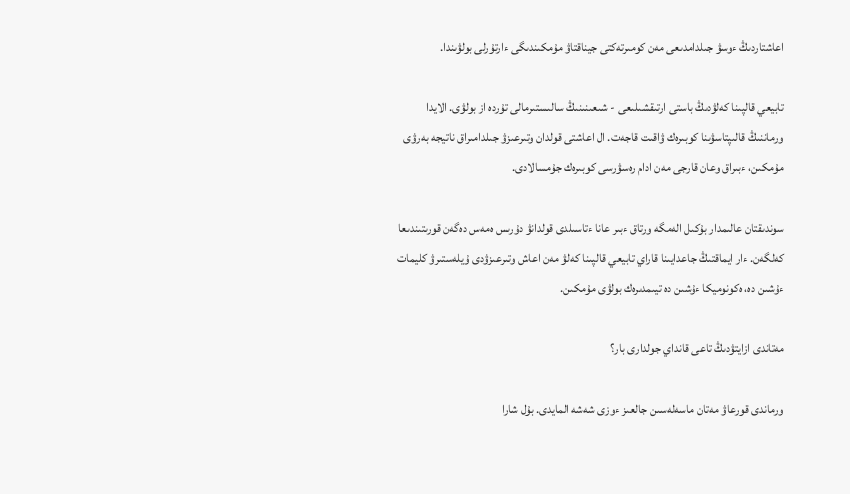اعاشتاردىڭ ءوسۋ جىلدامدىعى مەن كومىرتەكتى جيناقتاۋ مۇمكىندىگى ءارتۇرلى بولۋىندا.

تابيعي قالپىنا كەلۋدىڭ باستى ارتىقشىلىعى - شىعىنىنىڭ سالىستىرمالى تۇردە از بولۋى. الايدا ورماننىڭ قالىپتاسۋىنا كوبىرەك ۋاقىت قاجەت. ال اعاشتى قولدان وتىرعىزۋ جىلدامىراق ناتيجە بەرۋى مۇمكىن، ءبىراق وعان قارجى مەن ادام رەسۋرسى كوبىرەك جۇمسالادى.

سوندىقتان عالىمدار بۇكىل الەمگە ورتاق ءبىر عانا ءتاسىلدى قولدانۋ دۇرىس ەمەس دەگەن قورىتىندىعا كەلگەن. ءار ايماقتىڭ جاعدايىنا قاراي تابيعي قالپىنا كەلۋ مەن اعاش وتىرعىزۋدى ۇيلەستىرۋ كليمات ءۇشىن دە، ەكونوميكا ءۇشىن دە تيىمدىرەك بولۋى مۇمكىن.

مەتاندى ازايتۋدىڭ تاعى قانداي جولدارى بار؟

ورماندى قورعاۋ مەتان ماسەلەسىن جالعىز ءوزى شەشە المايدى. بۇل شارا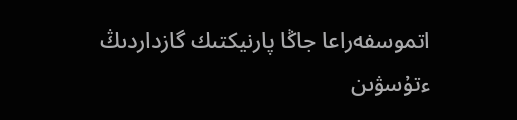اتموسفەراعا جاڭا پارنيكتىك گازداردىڭ ءتۇسۋىن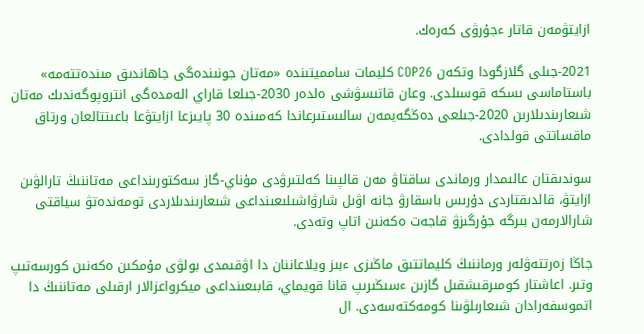ازايتۋمەن قاتار ءجۇرۋى كەرەك.

2021-جىلى گلازگودا وتكەن COP26 كليمات سامميتىندە «مەتان جونىندەگى جاھاندىق مىندەتتەمە» باستاماسى ىسكە قوسىلدى. وعان قاتىسۋشى ەلدەر 2030-جىلعا قاراي الەمدەگى انتروپوگەندىك مەتان شىعارىندىلارىن 2020-جىلعى دەڭگەيمەن سالىستىرعاندا كەمىندە 30 پايىزعا ازايتۋعا باعىتتالعان ورتاق ماقساتتى قولدادى.

سوندىقتان عالىمدار ورماندى ساقتاۋ مەن قالپىنا كەلتىرۋدى مۇناي-گاز سەكتورىنداعى مەتاننىڭ تارالۋىن ازايتۋ، قالدىقتاردى دۇرىس باسقارۋ جانە اۋىل شارۋاشىلىعىنداعى شىعارىندىلاردى تومەندەتۋ سياقتى شارالارمەن بىرگە جۇرگىزۋ قاجەت ەكەنىن اتاپ وتەدى.

جاڭا زەرتتەۋلەر ورماننىڭ كليماتتىق ماڭىزى ءبىز ويلاعاننان دا اۋقىمدى بولۋى مۇمكىن ەكەنىن كورسەتىپ وتىر. اعاشتار كومىرقىشقىل گازىن ءسىڭىرىپ قانا قويماي، قابىعىنداعى ميكرواعزالار ارقىلى مەتاننىڭ دا اتموسفەرادان شىعارىلۋىنا كومەكتەسەدى. ال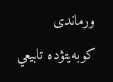ورماندى كوبەيتۋدە تابيعي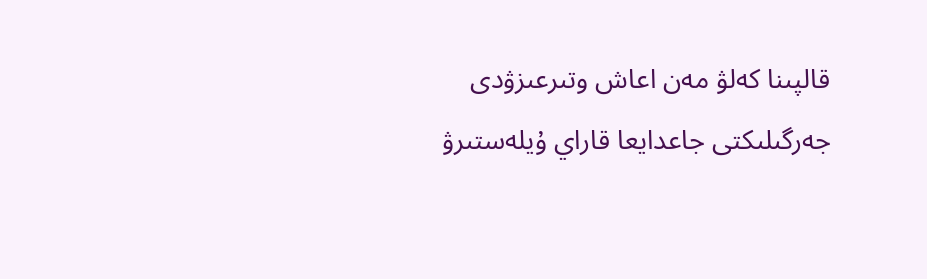قالپىنا كەلۋ مەن اعاش وتىرعىزۋدى جەرگىلىكتى جاعدايعا قاراي ۇيلەستىرۋ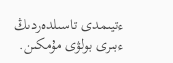ءتيىمدى تاسىلدەردىڭ ءبىرى بولۋى مۇمكىن.